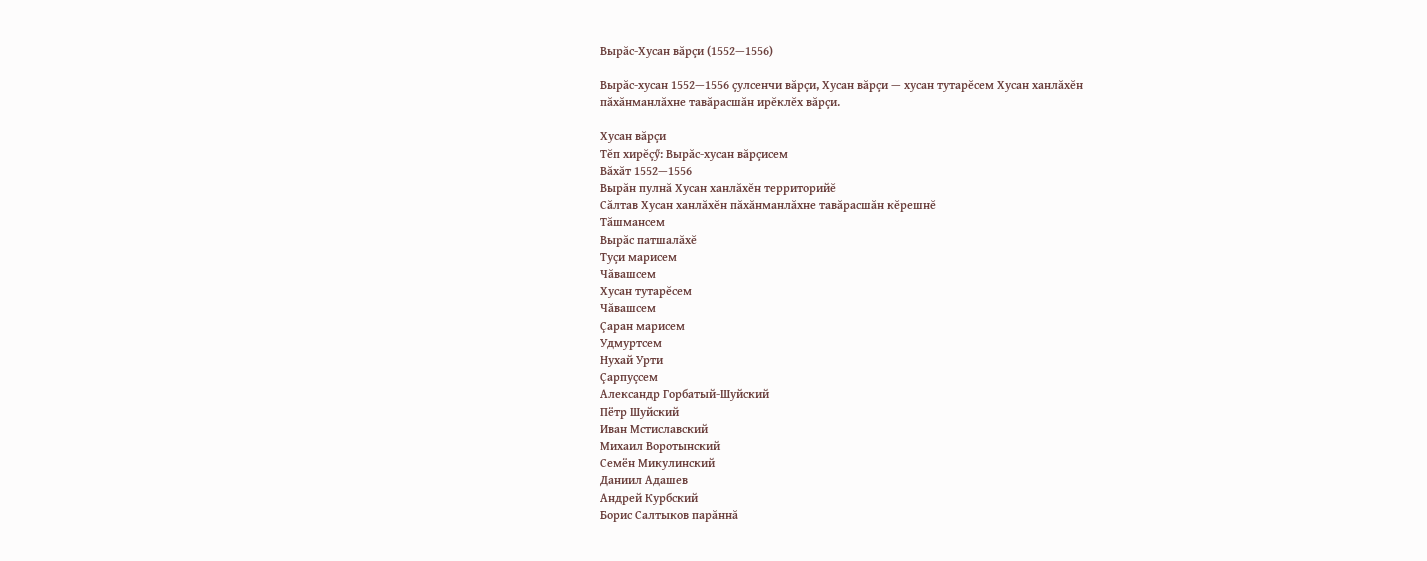Вырăс-Хусан вăрçи (1552—1556)

Вырăс-хусан 1552—1556 çулсенчи вăрçи, Хусан вăрçи — хусан тутарĕсем Хусан ханлăхĕн пăхăнманлăхне тавăрасшăн ирĕклĕх вăрçи.

Хусан вăрçи
Тĕп хирĕçӳ: Вырăс-хусан вăрçисем
Вăхăт 1552—1556
Вырăн пулнă Хусан ханлăхĕн территорийĕ
Сăлтав Хусан ханлăхĕн пăхăнманлăхне тавăрасшăн кĕрешнĕ
Тăшмансем
Вырăс патшалăхĕ
Туçи марисем
Чăвашсем
Хусан тутарĕсем
Чăвашсем
Çаран марисем
Удмуртсем
Нухай Урти
Çарпуçсем
Александр Горбатый-Шуйский
Пётр Шуйский
Иван Мстиславский
Михаил Воротынский
Семён Микулинский
Даниил Адашев
Андрей Курбский
Борис Салтыков парăннă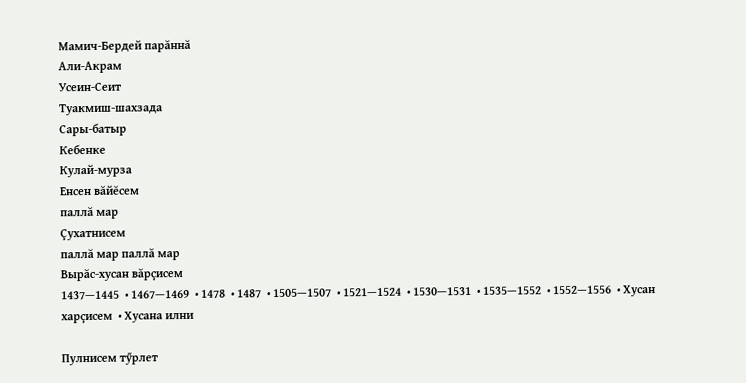Мамич-Бердей парăннă
Али-Акрам
Усеин-Сеит
Туакмиш-шахзада
Сары-батыр
Кебенке
Кулай-мурза
Енсен вăйĕсем
паллă мар
Çухатнисем
паллă мар паллă мар
Вырăс-хусан вăрçисем
1437—1445  • 1467—1469  • 1478  • 1487  • 1505—1507  • 1521—1524  • 1530—1531  • 1535—1552  • 1552—1556  • Хусан харçисем  • Хусана илни

Пулнисем тӳрлет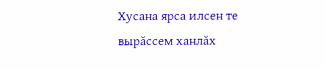Хусана ярса илсен те вырăссем ханлăх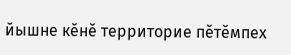йышне кĕнĕ территорие пĕтĕмпех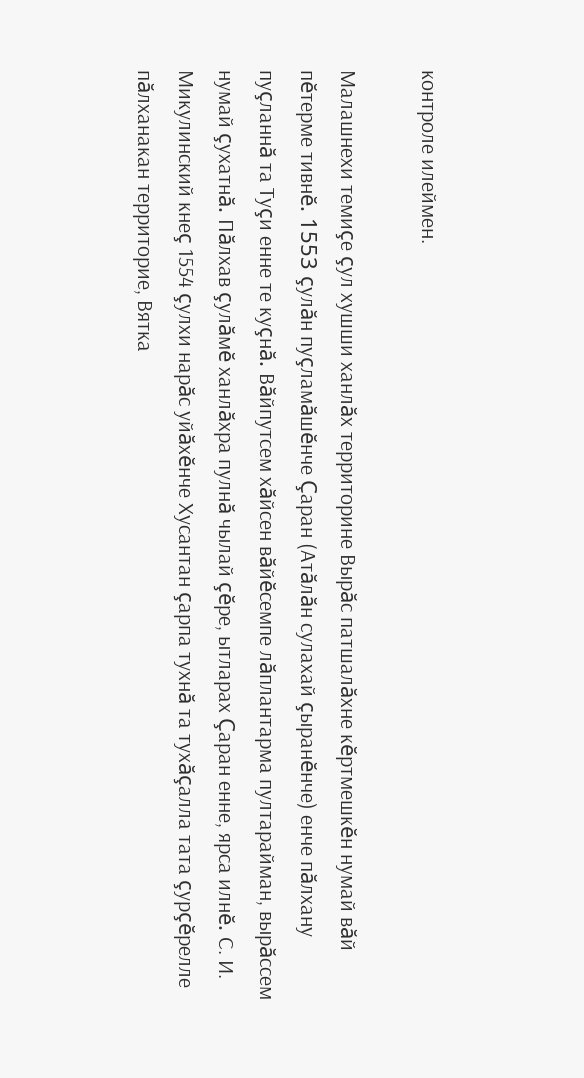контроле илеймен.

Малашнехи темиçе çул хушши ханлăх территорине Вырăс патшалăхне кĕртмешкĕн нумай вăй пĕтерме тивнĕ. 1553 çулăн пуçламăшĕнче Çаран (Атăлăн сулахай çыранĕнче) енче пăлхану пуçланнă та Туçи енне те куçнă. Вăйпутсем хăйсен вăйĕсемпе лăплантарма пултарайман, вырăссем нумай çухатнă. Пăлхав çулăмĕ ханлăхра пулнă чылай çĕре, ытларах Çаран енне, ярса илнĕ. С. И. Микулинский кнеç 1554 çулхи нарăс уйăхĕнче Хусантан çарпа тухнă та тухăçалла тата çурçĕрелле пăлханакан территорие, Вятка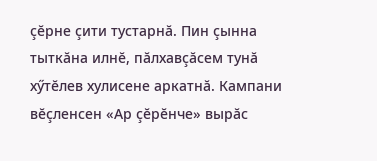çĕрне çити тустарнă. Пин çынна тыткăна илнĕ, пăлхавçăсем тунă хӳтĕлев хулисене аркатнă. Кампани вĕçленсен «Ар çĕрĕнче» вырăс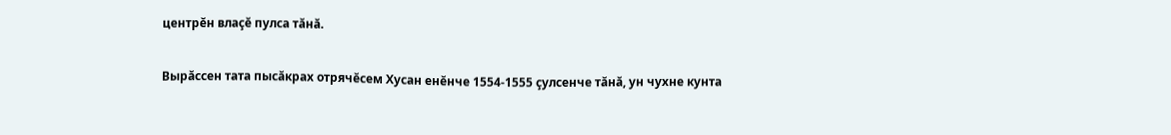центрĕн влаçĕ пулса тăнă.

Вырăссен тата пысăкрах отрячĕсем Хусан енĕнче 1554-1555 çулсенче тăнă, ун чухне кунта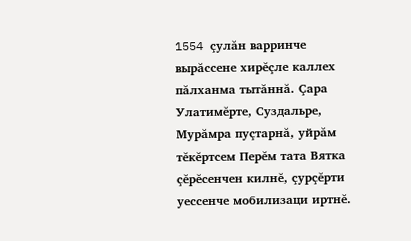1554 çулăн варринче вырăссене хирĕçле каллех пăлханма тытăннă. Çара Улатимĕрте, Суздальре, Мурăмра пуçтарнă, уйрăм тĕкĕртсем Перĕм тата Вятка çĕрĕсенчен килнĕ, çурçĕрти уессенче мобилизаци иртнĕ.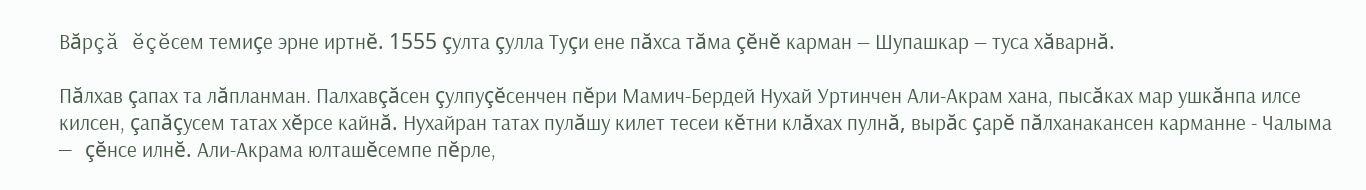Вăрçă ĕçĕсем темиçе эрне иртнĕ. 1555 çулта çулла Туçи ене пăхса тăма çĕнĕ карман — Шупашкар — туса хăварнă.

Пăлхав çапах та лăпланман. Палхавçăсен çулпуçĕсенчен пĕри Мамич-Бердей Нухай Уртинчен Али-Акрам хана, пысăках мар ушкăнпа илсе килсен, çапăçусем татах хĕрсе кайнă. Нухайран татах пулăшу килет тесеи кĕтни клăхах пулнă, вырăс çарĕ пăлханакансен карманне - Чалыма — çĕнсе илнĕ. Али-Акрама юлташĕсемпе пĕрле,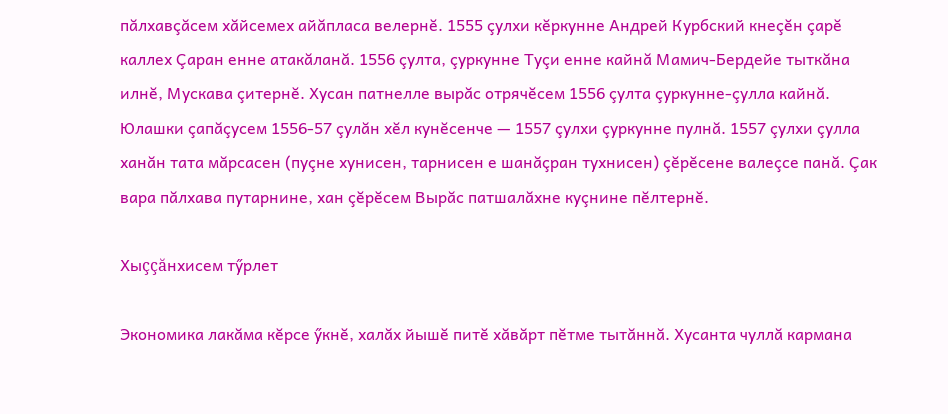пăлхавçăсем хăйсемех айăпласа велернĕ. 1555 çулхи кĕркунне Андрей Курбский кнеçĕн çарĕ каллех Çаран енне атакăланă. 1556 çулта, çуркунне Туçи енне кайнă Мамич-Бердейе тыткăна илнĕ, Мускава çитернĕ. Хусан патнелле вырăс отрячĕсем 1556 çулта çуркунне-çулла кайнă. Юлашки çапăçусем 1556-57 çулăн хĕл кунĕсенче — 1557 çулхи çуркунне пулнă. 1557 çулхи çулла ханăн тата мăрсасен (пуçне хунисен, тарнисен е шанăçран тухнисен) çĕрĕсене валеçсе панă. Çак вара пăлхава путарнине, хан çĕрĕсем Вырăс патшалăхне куçнине пĕлтернĕ.

Хыççăнхисем тӳрлет

Экономика лакăма кĕрсе ӳкнĕ, халăх йышĕ питĕ хăвăрт пĕтме тытăннă. Хусанта чуллă кармана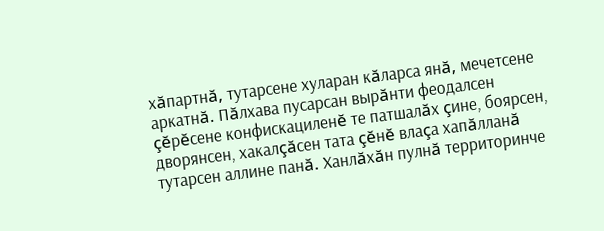хăпартнă, тутарсене хуларан кăларса янă, мечетсене аркатнă. Пăлхава пусарсан вырăнти феодалсен çĕрĕсене конфискациленĕ те патшалăх çине, боярсен, дворянсен, хакалçăсен тата çĕнĕ влаçа хапăлланă тутарсен аллине панă. Ханлăхăн пулнă территоринче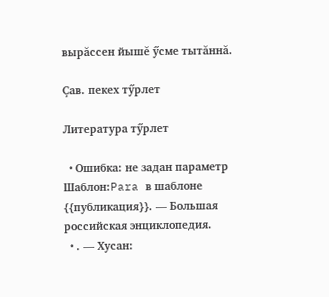вырăссен йышĕ ӳсме тытăннă.

Çав. пекех тӳрлет

Литература тӳрлет

  • Ошибка: не задан параметр Шаблон:Para в шаблоне {{публикация}}. — Большая российская энциклопедия.
  • . — Хусан: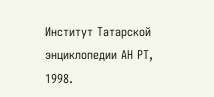Институт Татарской энциклопедии АН РТ, 1998.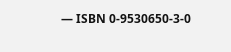— ISBN 0-9530650-3-0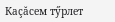Каçăсем тӳрлет